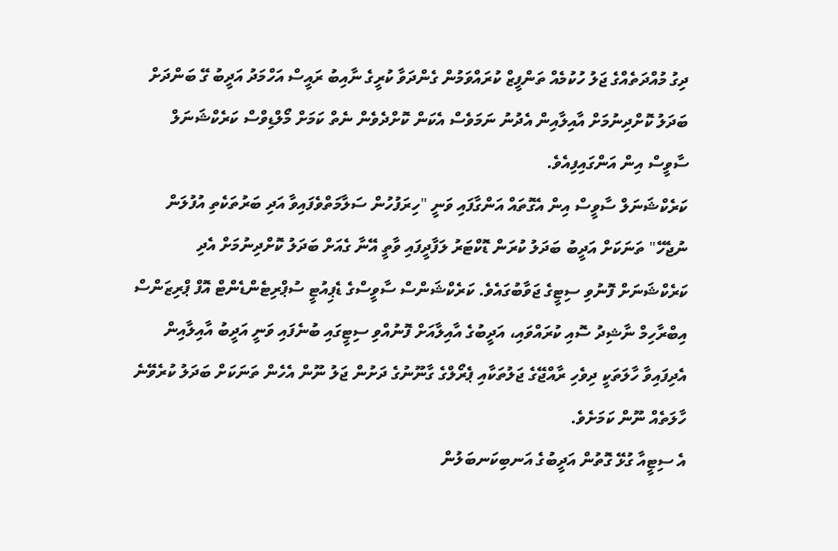ދިގު މުއްދަތެއްގެ ޖަލު ހުކުމެއް ތަންފީޒް ކުރައްވަމުން ގެންދަވާ ކުރީގެ ނާއިބު ރައީސް އަހްމަދު އަދީބު ގޭ ބަންދަށް ބަދަލު ކޮށްދިނުމަށް އާއިލާއިން އެދުނު ނަމަވެސް އެކަން ކޮށްދެވެން ނެތް ކަމަށް މޯލްޑިވްސް ކަރެކްޝަނަލް ސާވީސް އިން އަންގައިފިއެވެ.
ކަރެކްޝަނަލް ސާވީސް އިން އެގޮތައް އަންގާފައި ވަނީ "ހިރަފުހުން ސަލާމަތްވެފައިވާ އަދި ބަރުތަކެތި އުފުލަން ނުޖެހޭ" ތަނަކަށް އަދީބު ބަދަލު ކުރަން ޑޮކްޓަރު ލަފާދީފައި ވާތީ އޭނާ ގެއަށް ބަދަލު ކޮށްދިނުމަށް އެދި ކަރެކްޝަނަށް ފޮނުވި ސިޓީގެ ޖަވާބުގައެވެ. ކަރެކްޝަންސް ސާވީސްގެ ޑެޕިއުޓީ ސުޕްރިޓެންޑެންޓް އޮފް ޕްރިޒަންސް އިބްރާހިމް ނާޝިދު ސޮއި ކުރައްވައި، އަދީބުގެ އާއިލާއަށް ފޮނުއްވި ސިޓީގައި ބުނެފައި ވަނީ އަދީބު އާއިލާއިން އެދިފައިވާ ހާލަތަކީ ދިވެހި ރާއްޖޭގެ ޖަލުތަކާއި ޕެރޯލްގެ ގާނޫނުގެ ދަށުން ޖަލު ނޫން އެހެން ތަނަކަށް ބަދަލު ކުރެވޭނެ ހާލަތެއް ނޫން ކަމަށެވެ.
އެ ސިޓީއާ ގުޅޭ ގޮތުން އަދީބުގެ އަނބިކަނބަލުން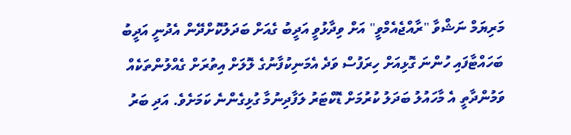މަރިޔަމް ނަޝްވާ "ރާއްޖެއެމްވީ" އަށް ވިދާޅުވީ އަދީބު ގެއަށް ބަދަލުކޮށްދޭން އެދުނީ އަދީބު ބަހައްޓާފައި ހުންނަ ގޮޅިއަށް ހިރަފުސް ވަދެ އެމަނިކުފާނުގެ ލޮލަށް އިތުރަށް ގެއްލުންތަކެއް ވަމުންދާތީ އެ މާހައުލު ބަދަލު ކުރުމަށް ޑޮކްޓަރު ލަފާދިނުމާ ގުޅިގެންނެ ކަމަށެވެ. އަދި ބަރު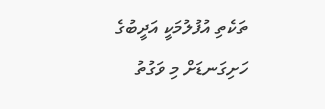ތަކެތި އުފުލުމަކީ އަދީބުގެ ހަށިގަނޑަށް މި ވަގުތު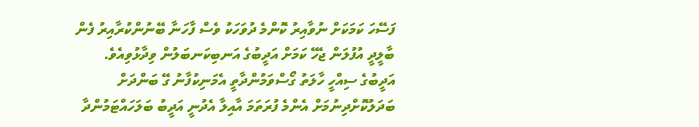ފަސޭހަ ކަމަކަށް ނުވާއިރު ކޮންމެ ދުވަހަކު ވެސް ފާހަނާ ބޭނުންކުރާއިރު ފެން ބާލީދީ އުފުލަން ޖެހޭ ކަމަށް އަދީބުގެ އަނބިކަނބަލުން ވިދާޅުވިއެވެ.
އަދީބުގެ ސިއްހީ ހާލަތު ގޯސްވަމުންދާތީ އެމަނިކުފާނު ގޭ ބަންދަށް ބަދަލުކޮށްދިނުމަށް އެންމެ ފުރަތަމަ އާއިލާ އެދުނީ އަދީބު ބަލަހައްޓަމުންދާ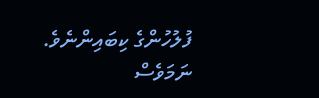ފުލުހުންގެ ކިބައިންނެވެ. ނަމަވެސް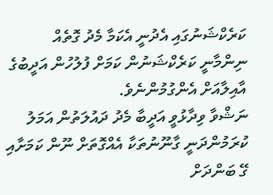ކަރެކްޝަނުގައި އެދުނީ އެކަމާ މެދު ގޮތެއް ނިންމާނީ ކަރެކްޝަނުން ކަމަށް ފުލުހުން އަދީބުގެ އާއިލާއަށް އެންގުމުންނެވެ.
ނަޝްވާ ވިދާޅުވީ އަދީބާ މެދު ދައުލަތުން އަމަލު ކުރަމުންދަނީ ގާނޫނުތަކާ އެއްގޮތަށް ނޫން ކަމަށާއި ގޭ ބަންދަށް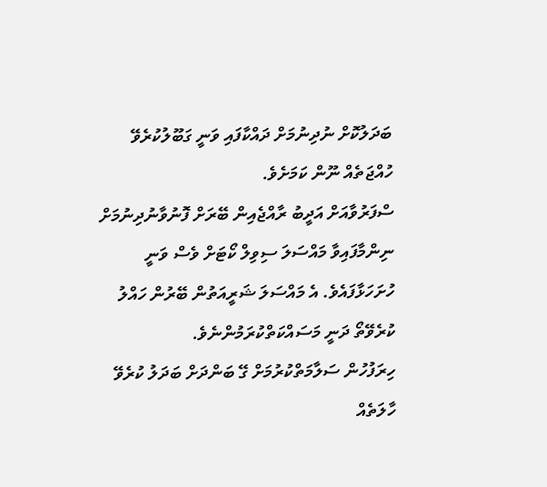ބަދަލުކޮށް ނުދިނުމަށް ދައްކާފައި ވަނީ ގަބޫލުކުރެވޭ ހުއްޖަތެއް ނޫން ކަމަށެވެ.
ސްފަރުވާއަށް އަދީބު ރާއްޖެއިން ބޭރަށް ފޮނުވާނުދިނުމަށް ނިންމާފައިވާ މައްސަލަ ސިވިލް ކޯޓަށް ވެސް ވަނީ ހުށަހަޅާފައެވެ. އެ މައްސަލަ ޝަރީއަތުން ބޭރުން ހައްލު ކުރެވޭތޯ ދަނީ މަސައްކަތްކުރަމުންނެވެ.
ހިރަފުހުން ސަލާމަތްކުރުމަށް ގޭ ބަންދަށް ބަދަލު ކުރެވޭ ހާލަތެއް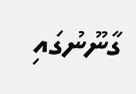ގާނޫނުގައި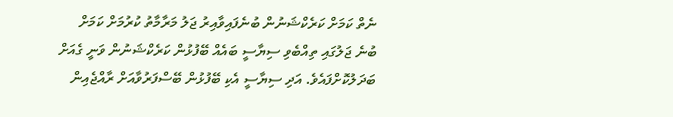ނެތް ކަމަށް ކަރެކްޝަނުން ބުނެފައިވާއިރު ޖަލު މަރާމާތު ކުރުމަށް ކަމަށް ބުނެ ޖަލުގައި ތިއްބެވި ސިޔާސީ ބައެއް ބޭފުޅުން ކަރެކްޝަނުން ވަނީ ގެއަށް ބަދަލުކޮށްފައެވެ. އަދި ސިޔާސީ އެކި ބޭފުޅުން ބޭސްފަރުވާއަށް ރާއްޖެއިން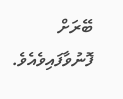ބޭރަށް ފޮނުވާފައިވެއެވެ.